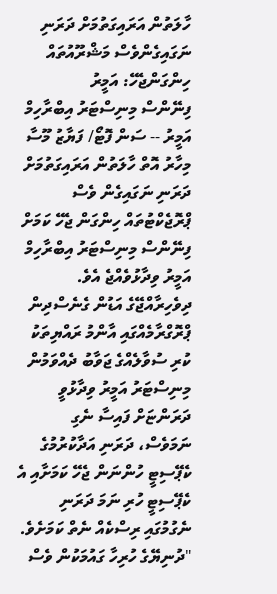ހާލަތުން އަރައިގަތުމަށް ދަރަނި ނަގައިގެންވެސް މަޝްރޫއުތައް ހިންގަންޖެހޭ: އަމީރު
ފިނޭންސް މިނިސްޓަރު އިބްރާހިމް އަމީރު -- ސަން ފޮޓޯ/ ފަޔާޒު މޫސާ
މިހާރު އޮތް ހާލަތުން އަރައިގަތުމަށް ދަރަނި ނަގައިގެން ވެސް ޕްރޮޖެކްޓުތައް ހިންގަން ޖެހޭ ކަމަށް ފިނޭންސް މިނިސްޓަރު އިބްރާހިމް އަމީރު ވިދާޅުވެއްޖެ އެވެ.
ދިވެހިރާއްޖޭގެ އަޑުން ގެނެސްދިން ޕްރޮގްރާމެއްގައި އާންމު ރައްޔިތަކު ކުރި ސުވާލެއްގެ ޖަވާބު ދެއްވަމުން މިނިސްޓަރު އަމީރު ވިދާޅުވީ ދަރަންޏަށް ފައިސާ ނެގި ނަމަވެސް، ދަރަނި އަދާކުރުމުގެ ކެޕޭސިޓީ ހުންނަން ޖެހޭ ކަމަށާއި އެ ކެޕޭސިޓީ ހުރި ނަމަ ދަރަނި ނެގުމުގައި ރިސްކެއް ނެތް ކަމަށެވެ.
"ދުނިޔޭގެ ހުރިހާ ގައުމަކުން ވެސް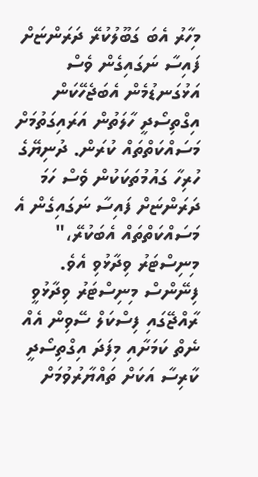މިހާރު އެބަ ގަބޫލުކުރޭ ދަރަންޏަށް ފައިސާ ނަގައިގެން ވެސް އަޅުގަނޑުމެން އެބަޖެހޭކަން އިގްތިސޯދީ ހާލަތުން އަރައިގަތުމަށް މަސައްކަތްތައް ކުރަން. ދުނިޔޭގެ ހުރިހާ ގައުމުތަކަކުން ވެސް ހަމަ ދަރަންޏަށް ފައިސާ ނަގައިގެން އެ މަސައްކަތްތައް އެބަކުރޭ،" މިނިސްޓަރު ވިދާޅުވި އެވެ.
ފިނޭންސް މިނިސްޓަރު ވިދާޅުވީ ރާއްޖޭގައި ފިސްކަލް ސޭވިން އެއް ނެތް ކަމަށާއި މިފަދަ އިގްތިސޯދީ ކާރިސާ އަކަށް ތައްޔާރުވުމަށް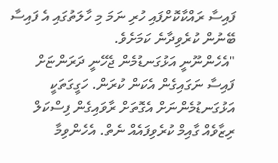ފައިސާ ރައްކާކޮށްފައި ހުރި ނަމަ މި ހާލަތުގައި އެ ފައިސާ ބޭނުން ކުރެވިދާނެ ކަމަށެވެ.
"އެހެންނޫނީ އަޅުގަނޑުމެން ޖެހޭނީ ދަރަންޏަށް ފައިސާ ނަގައިގެން އެކަން ކުރަން. ހަގީގަތަކީ އަޅުގަނޑުމެންނަށް އެގޮތަށް ރާވައިގެން ފިސްކަލް ރިޒާވެއް ގާއިމް ކުރެވިފައެއް ނެތް. އެހެންވިމާ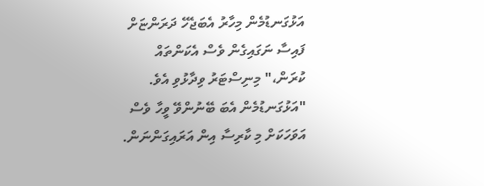އަޅުގަނޑުމެން މިހާރު އެބަޖެހޭ ދަރަންޏަށް ފައިސާ ނަގައިގެން ވެސް އެކަންތައް ކުރަން،" މިނިސްޓަރު ވިދާޅުވި އެވެ.
"އަޅުގަނޑުމެން އެބަ ބޭނުންވޭ ވީހާ ވެސް އަވަހަކަށް މި ކާރިސާ އިން އަރައިގަންނަން.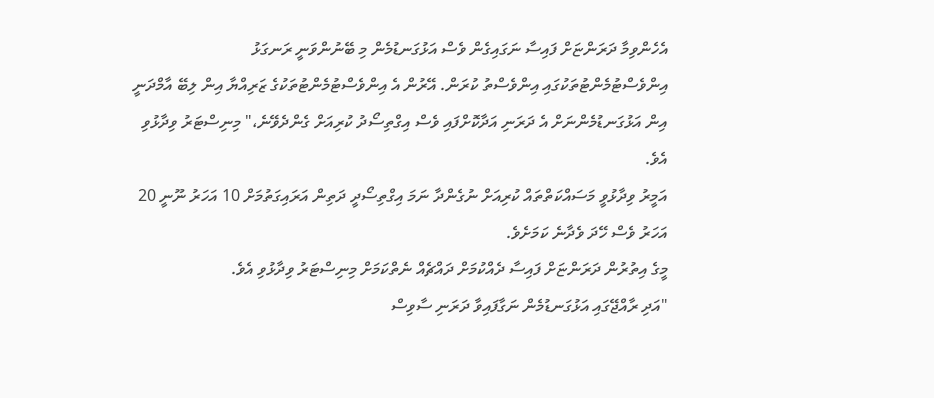އެހެންވިމާ ދަރަންޏަށް ފައިސާ ނަގައިގެން ވެސް އަޅުގަނޑުމެން މި ބޭނުންވަނީ ރަނގަޅު އިންވެސްޓުމެންޓުތަކުގައި އިންވެސްތު ކުރަން. އޭރުން އެ އިންވެސްޓުމެންޓުތަކުގެ ޒަރިއްޔާ އިން ލިބޭ އާމްދަނީ އިން އަޅުގަނޑުމެންނަށް އެ ދަރަނި އަދާކޮށްފައި ވެސް އިގްތިސޯދު ކުރިއަށް ގެންދެވޭނެ،" މިނިސްޓަރު ވިދާޅުވި އެވެ.
އަމީރު ވިދާޅުވީ މަސައްކަތްތައް ކުރިއަށް ނުގެންދާ ނަމަ އިގްތިސޯދީ ދަތިން އަރައިގަތުމަށް 10 އަހަރު ނޫނީ 20 އަހަރު ވެސް ހޭދަ ވެދާނެ ކަމަށެވެ.
މީގެ އިތުރުން ދަރަންޏަށް ފައިސާ ދެއްކުމަށް ދައްޗެއް ނެތްކަމަށް މިނިސްޓަރު ވިދާޅުވި އެވެ.
"އަދި ރާއްޖޭގައި އަޅުގަނޑުމެން ނަގާފައިވާ ދަރަނި ސާވިސް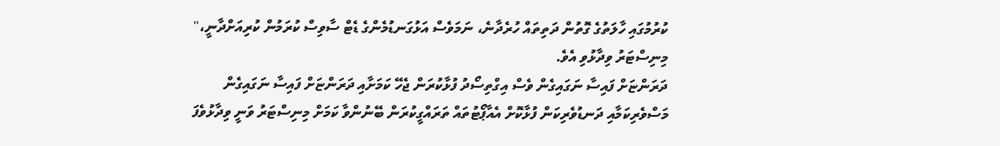ކުރުމުގައި ހާލަތުގެ ގޮތުން ދަތިތައް ހުރެދާނެ، ނަމަވެސް އަޅުގަނޑުމެންގެ ޑެޓް ސާވިސް ކުރަމުން ކުރިއަށްދާނީ،" މިނިސްޓަރު ވިދާޅުވި އެވެ.
ދަރަންޏަށް ފައިސާ ނަގައިގެން ވެސް އިގްތިސޯދު ފުޅާކުރަން ޖެހޭ ކަމަށާއި ދަރަންޏަށް ފައިސާ ނަގައިގެން މަސްވެރިކަމާއި ދަނޑުވެރިކަން ފުޅާކޮށް އެއާޕޯޓުތައް ތަރައްގީކުރަން ބޭނުންވާ ކަމަށް މިނިސްޓަރު ވަނީ ވިދާޅުވެފަ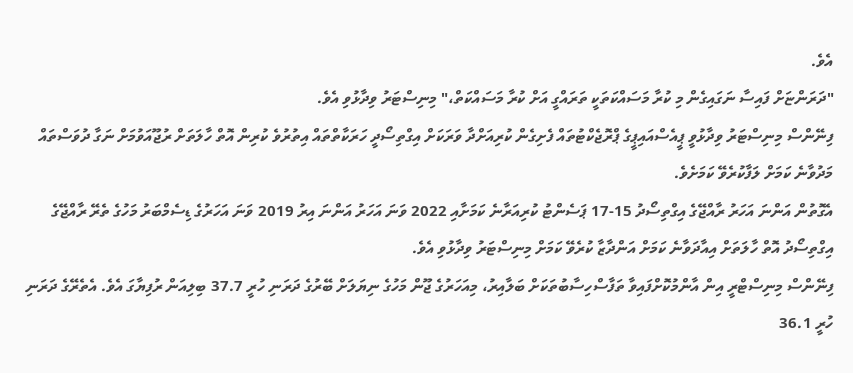އެވެ.
"ދަރަންޏަށް ފައިސާ ނަގައިގެން މި ކުރާ މަސައްކަތަކީ ތަރައްގީ އަށް ކުރާ މަސައްކަތް،" މިނިސްޓަރު ވިދާޅުވި އެވެ.
ފިނޭންސް މިނިސްޓަރު ވިދާޅުވީ ޕީއެސްއައިޕީގެ ޕްރޮޖެކްޓުތައް ފެށިގެން ކުރިއަށްދާ ވަރަކަށް އިގްތިސޯދީ ހަރަކާތްތައް އިތުރުވެ ކުރިން އޮތް ހާލަތަށް ރުޖޫއަވުމަށް ނަގާ ދުވަސްތައް މަދުވާނެ ކަމަށް ލަފާކުރެވޭ ކަމަށެވެ.
އެގޮތުން އަންނަ އަހަރު ރާއްޖޭގެ އިގްތިސޯދު 15-17 ޕަސެންޓު ކުރިއަރާނެ ކަމަށާއި 2022 ވަނަ އަހަރު އަންނަ އިރު 2019 ވަނަ އަހަރުގެ ޑިސެމްބަރު މަހުގެ ތެރޭ ރާއްޖޭގެ އިގްތިސޯދު އޮތް ހާލަތަށް އިއާދަވާނެ ކަމަށް އަންދާޒާ ކުރެވޭ ކަމަށް މިނިސްޓަރު ވިދާޅުވި އެވެ.
ފިނޭންސް މިނިސްޓްރީ އިން އާންމުކޮށްފައިވާ ތަފާސްހިސާބުތަކަށް ބަލާއިރު، މިއަހަރުގެ ޖޫން މަހުގެ ނިޔަލަށް ބޭރުގެ ދަރަނި ހުރީ 37.7 ބިލިއަން ރުފިޔާގަ އެވެ. އެތެރޭގެ ދަރަނި ހުރީ 36.1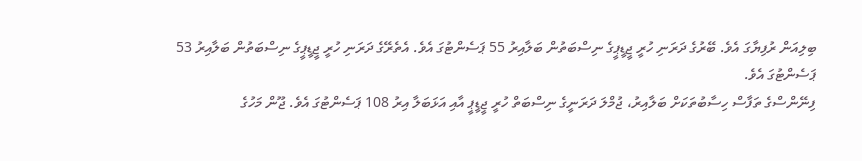ބިލިއަން ރުފިޔާގަ އެވެ. ބޭރުގެ ދަރަނި ހުރީ ޖީޑީޕީގެ ނިސްބަތުން ބަލާއިރު 55 ޕަސެންޓުގަ އެވެ. އެތެރޭގެ ދަރަނި ހުރީ ޖީޑީޕީގެ ނިސްބަތުން ބަލާއިރު 53 ޕަސެންޓުގަ އެވެ.
ފިނޭންސްގެ ތަފާސް ހިސާބުތަކަށް ބަލާއިރު، ޖުމްލަ ދަރަނީގެ ނިސްބަތް ހުރީ ޖީޑީޕީ އާއި އަޅަބަލާ އިރު 108 ޕަސެންޓުގަ އެވެ. ޖޫން މަހުގެ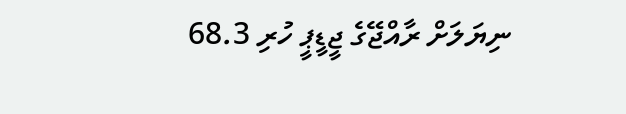ނިޔަލަށް ރާއްޖޭގެ ޖީޑީޕީ ހުރި 68.3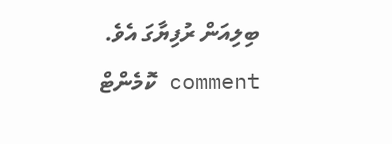ބިލިއަން ރުފިޔާގަ އެވެ.
comment ކޮމެންޓް